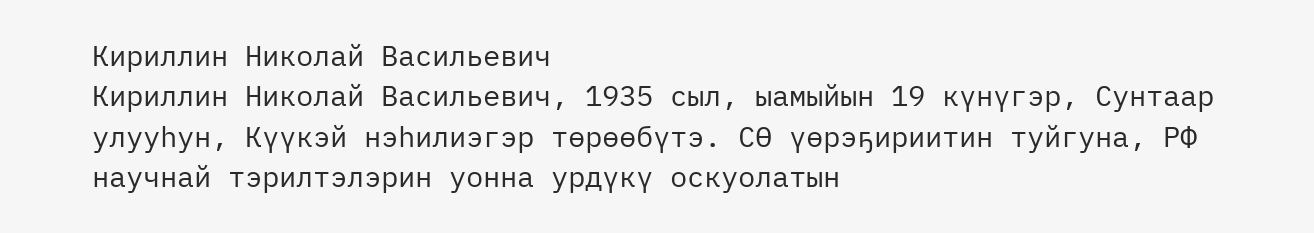Кириллин Николай Васильевич
Кириллин Николай Васильевич, 1935 сыл, ыамыйын 19 күнүгэр, Сунтаар улууһун, Күүкэй нэһилиэгэр төрөөбүтэ. СӨ үөрэҕириитин туйгуна, РФ научнай тэрилтэлэрин уонна урдүкү оскуолатын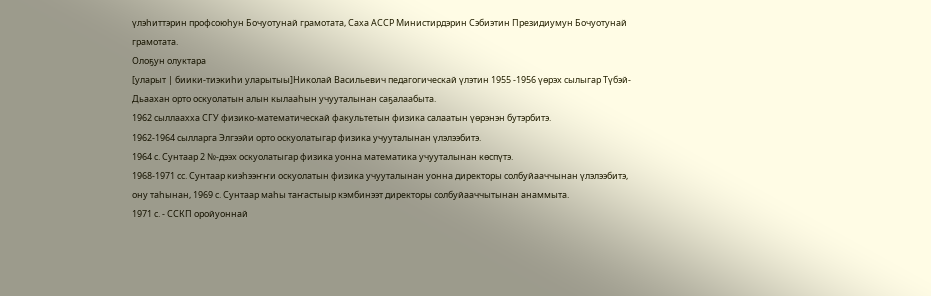үлэһиттэрин профсоюһун Бочуотунай грамотата, Саха АССР Министирдэрин Сэбиэтин Президиумун Бочуотунай грамотата.
Олоҕун олуктара
[уларыт | биики-тиэкиһи уларытыы]Николай Васильевич педагогическай үлэтин 1955 -1956 үөрэх сылыгар Түбэй-Дьаахан орто оскуолатын алын кылааһын учууталынан саҕалаабыта.
1962 сыллаахха СГУ физико-математическай факультетын физика салаатын үөрэнэн бутэрбитэ.
1962-1964 сылларга Элгээйи орто оскуолатыгар физика учууталынан үлэлээбитэ.
1964 с. Сунтаар 2 №-дээх оскуолатыгар физика уонна математика учууталынан көспүтэ.
1968-1971 сс. Сунтаар киэһээҥҥи оскуолатын физика учууталынан уонна директоры солбуйааччынан үлэлээбитэ, ону таһынан, 1969 с. Сунтаар маһы таҥастыыр кэмбинээт директоры солбуйааччытынан анаммыта.
1971 с. - ССКП оройуоннай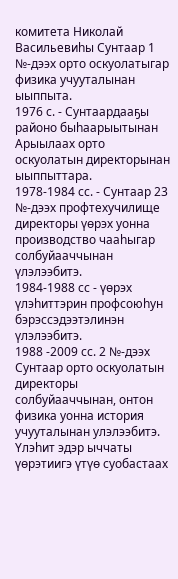комитета Николай Васильевиһы Сунтаар 1 №-дээх орто оскуолатыгар физика учууталынан ыыппыта.
1976 с. - Сунтаардааҕы районо быһаарыытынан Арыылаах орто оскуолатын директорынан ыыппыттара.
1978-1984 сс. - Сунтаар 23 №-дээх профтехучилище директоры үөрэх уонна производство чааһыгар солбуйааччынан үлэлээбитэ.
1984-1988 сс - үөрэх үлэһиттэрин профсоюһун бэрэссэдээтэлинэн үлэлээбитэ.
1988 -2009 сс. 2 №-дээх Сунтаар орто оскуолатын директоры солбуйааччынан, онтон физика уонна история учууталынан улэлээбитэ.
Үлэһит эдэр ыччаты үөрэтиигэ үтүө суобастаах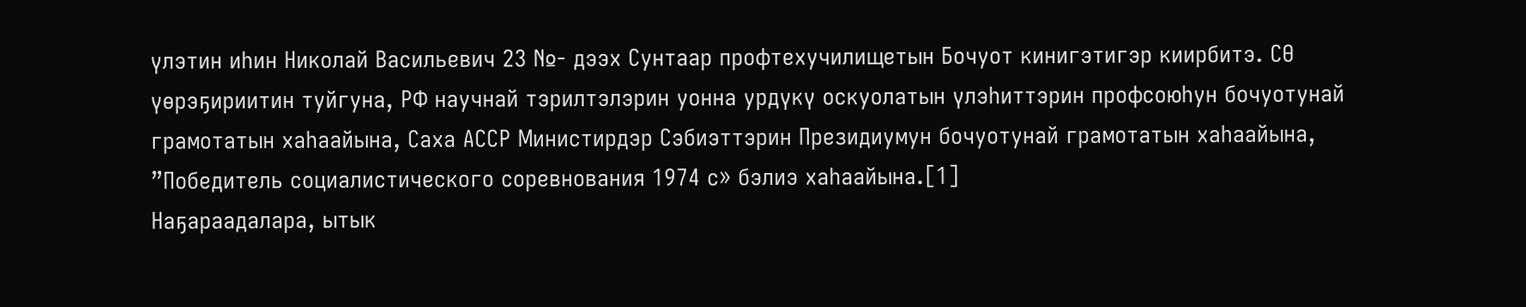үлэтин иһин Николай Васильевич 23 №- дээх Сунтаар профтехучилищетын Бочуот кинигэтигэр киирбитэ. СӨ үөрэҕириитин туйгуна, РФ научнай тэрилтэлэрин уонна урдүкү оскуолатын үлэһиттэрин профсоюһун бочуотунай грамотатын хаһаайына, Саха АССР Министирдэр Сэбиэттэрин Президиумун бочуотунай грамотатын хаһаайына, ”Победитель социалистического соревнования 1974 с» бэлиэ хаһаайына.[1]
Наҕараадалара, ытык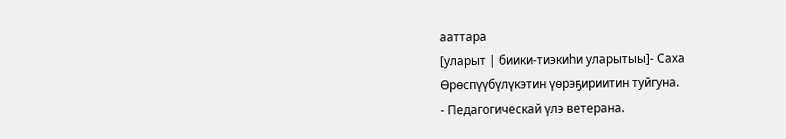ааттара
[уларыт | биики-тиэкиһи уларытыы]- Саха Өрөспүүбүлүкэтин үөрэҕириитин туйгуна.
- Педагогическай үлэ ветерана.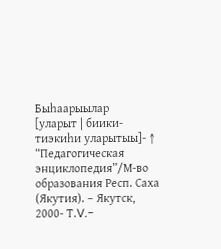Быһаарыылар
[уларыт | биики-тиэкиһи уларытыы]- ↑ “Педагогическая энциклопедия”/М-во образования Респ. Саха (Якутия). – Якутск, 2000- Т.V.-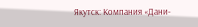Якутск: Компания «Дани-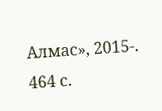Алмас», 2015-. 464 с.